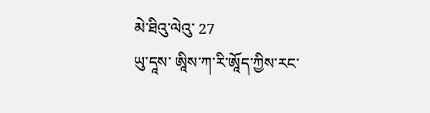མེ་ཐིའུ་ལེའུ་ 27
ཡུ་དཱས་ ཨཱིས་ཀ་རི་ཨཱོད་ཀྱིས་རང་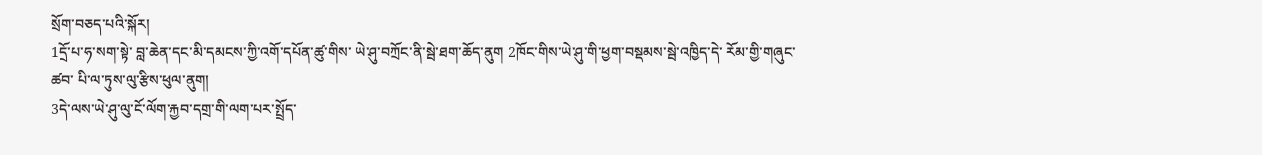སྲོག་བཅད་པའི་སྐོར།
1དྲོ་པ་ཧ་སག་སྟེ་ བླ་ཆེན་དང་མི་དམངས་ཀྱི་འགོ་དཔོན་ཚུ་གིས་ ཡེ་ཤུ་བཀྲོང་ནི་སྦེ་ཐག་ཆོད་ནུག 2ཁོང་གིས་ཡེ་ཤུ་གི་ཕྱག་བསྡམས་སྦེ་འཁྱིད་དེ་ རོམ་གྱི་གཞུང་ཚབ་ པི་ལ་ཏུས་ལུ་རྩིས་ཕུལ་ནུག།
3དེ་ལས་ཡེ་ཤུ་ལུ་ངོ་ལོག་རྐྱབ་དགྲ་གི་ལག་པར་སྤྲོད་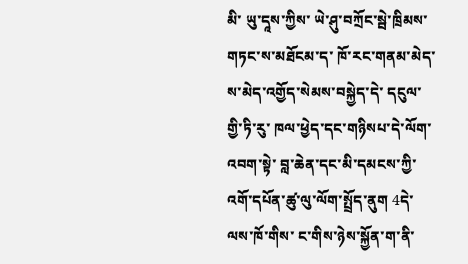མི་ ཡུ་དཱས་ཀྱིས་ ཡེ་ཤུ་བཀྲོང་སྦེ་ཁྲིམས་གཏང་ས་མཐོངམ་ད་ ཁོ་རང་གནམ་མེད་ས་མེད་འགྱོད་སེམས་བསྐྱེད་དེ་ དངུལ་གྱི་ཏི་རུ་ ཁལ་ཕྱེད་དང་གཉིསཔ་དེ་ལོག་འབག་སྟེ་ བླ་ཆེན་དང་མི་དམངས་ཀྱི་འགོ་དཔོན་ཚུ་ལུ་ལོག་སྤྲོད་ནུག 4དེ་ལས་ཁོ་གིས་ ང་གིས་ཉེས་སྐྱོན་ག་ནི་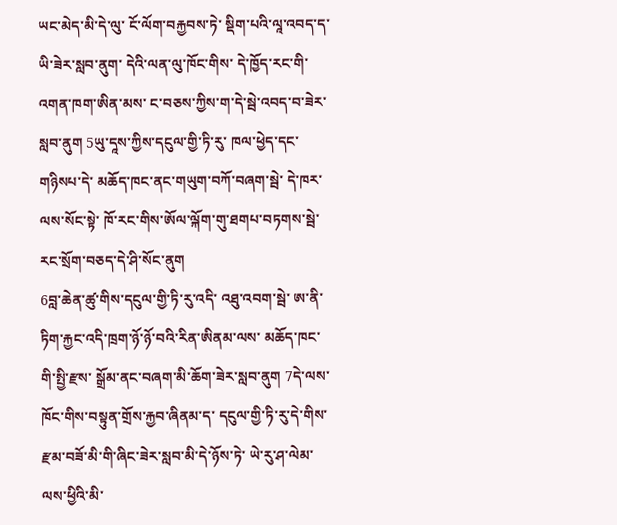ཡང་མེད་མི་དེ་ལུ་ ངོ་ལོག་བརྐྱབས་ཏེ་ སྡིག་པའི་ལཱ་འབད་ད་ཡི་ཟེར་སླབ་ནུག་ དེའི་ལན་ལུ་ཁོང་གིས་ དེ་ཁྱོད་རང་གི་འགན་ཁག་ཨིན་མས་ ང་བཅས་ཀྱིས་ག་དེ་སྦེ་འབད་བ་ཟེར་སླབ་ནུག 5ཡུ་དཱས་ཀྱིས་དངུལ་གྱི་ཏི་རུ་ ཁལ་ཕྱེད་དང་གཉིསཔ་དེ་ མཆོད་ཁང་ནང་གཡུག་བཀོ་བཞག་སྦེ་ དེ་ཁར་ལས་སོང་སྟེ་ ཁོ་རང་གིས་ཨོལ་ལྐོག་གུ་ཐགཔ་བཏགས་སྦེ་རང་སྲོག་བཅད་དེ་ཤི་སོང་ནུག
6བླ་ཆེན་ཚུ་གིས་དངུལ་གྱི་ཏི་རུ་འདི་ འཐུ་འབག་སྦེ་ ཨ་ནི་ཏིག་རྐྱང་འདི་ཁྲག་ཉོ་ཉོ་བའི་རིན་ཨིནམ་ལས་ མཆོད་ཁང་གི་སྤྱི་རྫས་ སྒྲོམ་ནང་བཞག་མི་ཆོག་ཟེར་སླབ་ནུག 7དེ་ལས་ཁོང་གིས་བསྟུན་གྲོས་རྐྱབ་ཞིནམ་ད་ དངུལ་གྱི་ཏི་རུ་དེ་གིས་རྫམ་བཟོ་མི་གི་ཞིང་ཟེར་སླབ་མི་དེ་ཉོས་ཏེ་ ཡེ་རུ་ཤ་ལེམ་ལས་ཕྱིའི་མི་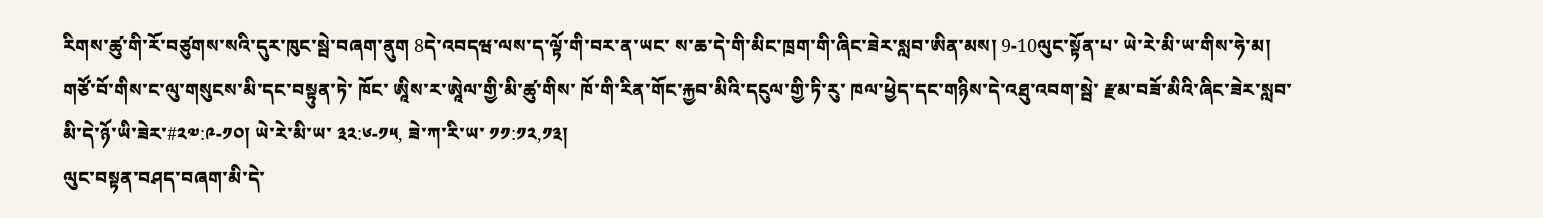རིགས་ཚུ་གི་རོ་བཙུགས་སའི་དུར་ཁུང་སྦེ་བཞག་ནུག 8དེ་འབདཝ་ལས་ད་ལྟོ་གི་བར་ན་ཡང་ ས་ཆ་དེ་གི་མིང་ཁྲག་གི་ཞིང་ཟེར་སླབ་ཨིན་མས། 9-10ལུང་སྟོན་པ་ ཡེ་རེ་མི་ཡ་གིས་ཧེ་མ།
གཙོ་བོ་གིས་ང་ལུ་གསུངས་མི་དང་བསྟུན་ཏེ་ ཁོང་ ཨཱིས་ར་ཨཱེལ་གྱི་མི་ཚུ་གིས་ ཁོ་གི་རིན་གོང་རྐྱབ་མིའི་དངུལ་གྱི་ཏི་རུ་ ཁལ་ཕྱེད་དང་གཉིས་དེ་འཐུ་འབག་སྦེ་ རྫམ་བཟོ་མིའི་ཞིང་ཟེར་སླབ་མི་དེ་ཉོ་ཡི་ཟེར་#༢༧:༩-༡༠། ཡེ་རེ་མི་ཡ་ ༣༢:༦-༡༥, ཟེ་ཀ་རི་ཡ་ ༡༡:༡༢,༡༣།
ལུང་བསྟན་བཤད་བཞག་མི་དེ་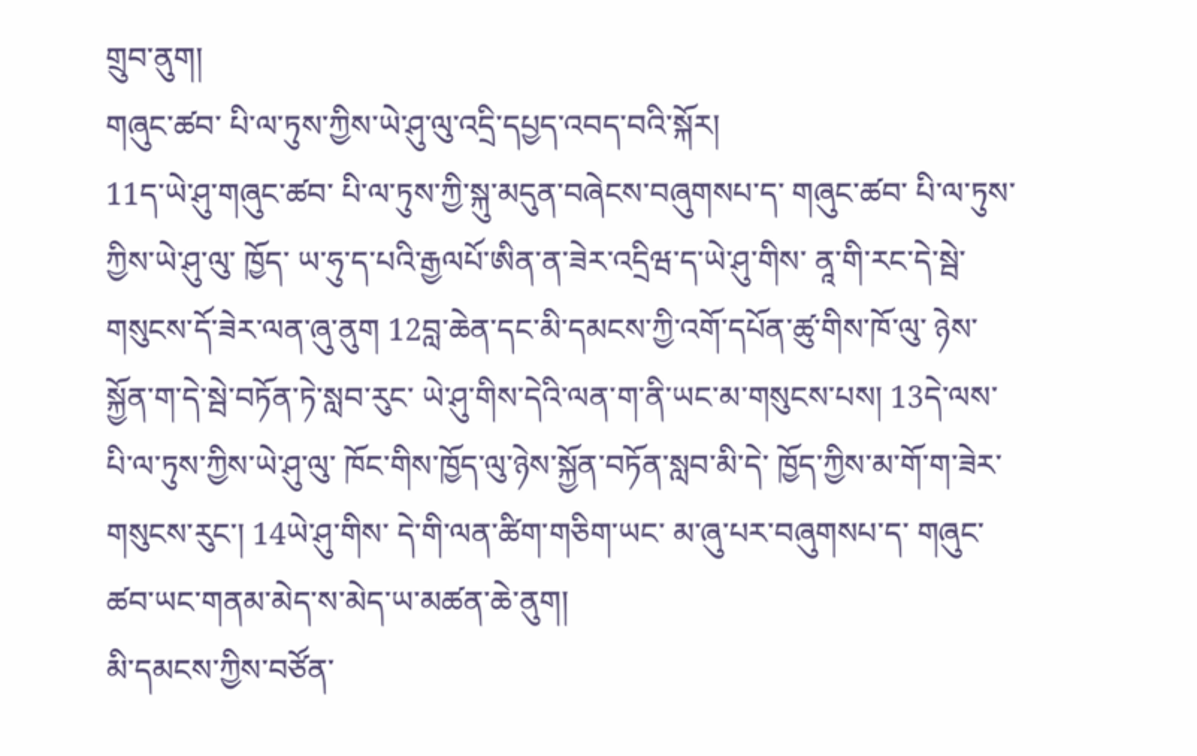གྲུབ་ནུག།
གཞུང་ཚབ་ པི་ལ་ཏུས་ཀྱིས་ཡེ་ཤུ་ལུ་འདྲི་དཔྱད་འབད་བའི་སྐོར།
11ད་ཡེ་ཤུ་གཞུང་ཚབ་ པི་ལ་ཏུས་ཀྱི་སྐུ་མདུན་བཞེངས་བཞུགསཔ་ད་ གཞུང་ཚབ་ པི་ལ་ཏུས་ཀྱིས་ཡེ་ཤུ་ལུ་ ཁྱོད་ ཡ་ཧུ་ད་པའི་རྒྱལཔོ་ཨིན་ན་ཟེར་འདྲིཝ་ད་ཡེ་ཤུ་གིས་ ནཱ་གི་རང་དེ་སྦེ་གསུངས་དོ་ཟེར་ལན་ཞུ་ནུག 12བླ་ཆེན་དང་མི་དམངས་ཀྱི་འགོ་དཔོན་ཚུ་གིས་ཁོ་ལུ་ ཉེས་སྐྱོན་ག་དེ་སྦེ་བཏོན་ཏེ་སླབ་རུང་ ཡེ་ཤུ་གིས་དེའི་ལན་ག་ནི་ཡང་མ་གསུངས་པས། 13དེ་ལས་ པི་ལ་ཏུས་ཀྱིས་ཡེ་ཤུ་ལུ་ ཁོང་གིས་ཁྱོད་ལུ་ཉེས་སྐྱོན་བཏོན་སླབ་མི་དེ་ ཁྱོད་ཀྱིས་མ་གོ་ག་ཟེར་གསུངས་རུང་། 14ཡེ་ཤུ་གིས་ དེ་གི་ལན་ཚིག་གཅིག་ཡང་ མ་ཞུ་པར་བཞུགསཔ་ད་ གཞུང་ཚབ་ཡང་གནམ་མེད་ས་མེད་ཡ་མཚན་ཆེ་ནུག།
མི་དམངས་ཀྱིས་བཙོན་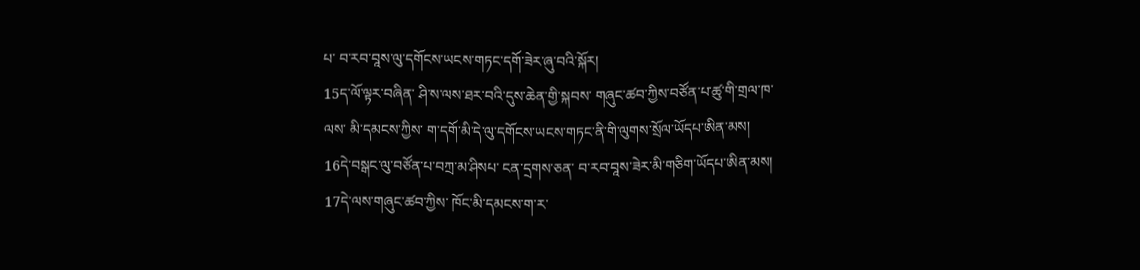པ་ བ་རབ་བཱས་ལུ་དགོངས་ཡངས་གཏང་དགོ་ཟེར་ཞུ་བའི་སྐོར།
15ད་ལོ་ལྟར་བཞིན་ ཤི་ས་ལས་ཐར་བའི་དུས་ཆེན་གྱི་སྐབས་ གཞུང་ཚབ་ཀྱིས་བཙོན་པ་ཚུ་གི་གྲལ་ཁ་ལས་ མི་དམངས་ཀྱིས་ ག་དགོ་མི་དེ་ལུ་དགོངས་ཡངས་གཏང་ནི་གི་ལུགས་སྲོལ་ཡོདཔ་ཨིན་མས། 16དེ་བསྒང་ལུ་བཙོན་པ་བཀྲ་མ་ཤིསཔ་ ངན་དྲགས་ཅན་ བ་རབ་བཱས་ཟེར་མི་གཅིག་ཡོདཔ་ཨིན་མས། 17དེ་ལས་གཞུང་ཚབ་ཀྱིས་ ཁོང་མི་དམངས་ག་ར་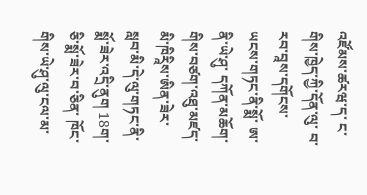འཛོམས་ཚརཝ་ད་ ང་གིས་ཁྱེད་ཀྱི་དོན་ལུ་ བ་རབ་བཱས་དགོངས་ཡངས་གཏང་ནི་སྨོ་ ཨ་ནི་ཡེ་ཤུ་ དཀོན་མཆོག་གིས་བཙག་འཐུ་མཛད་མི་ཁིརཱིས་ཨིན་ཟེར་སླབ་མི་དེ་ལུ་གཏང་ནི་སྨོ་ཟེར་འདྲི་ནུག 18ག་ཅི་སྨོ་ཟེར་བ་ཅིན་ ཁོང་གིས་ཡེ་ཤུ་ལུ་ངལ་མ་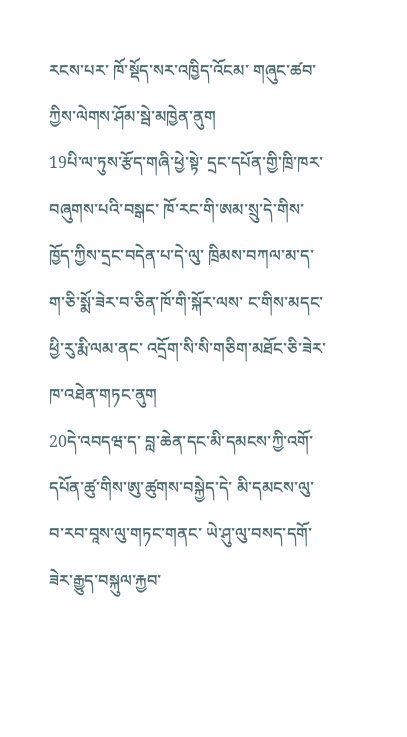རངས་པར་ ཁོ་སྡོད་སར་འཁྱིད་འོངམ་ གཞུང་ཚབ་ཀྱིས་ལེགས་ཤོམ་སྦེ་མཁྱེན་ནུག
19པི་ལ་ཏུས་རྩོད་གཞི་ཕྱེ་སྟེ་ དྲང་དཔོན་གྱི་ཁྲི་ཁར་བཞུགས་པའི་བསྒང་ ཁོ་རང་གི་ཨམ་སྲུ་དེ་གིས་ ཁྱོད་ཀྱིས་དྲང་བདེན་པ་དེ་ལུ་ ཁྲིམས་བཀལ་མ་ད་ ག་ཅི་སྨོ་ཟེར་བ་ཅིན་ཁོ་གི་སྐོར་ལས་ ང་གིས་མདང་ཕྱི་རུ་རྨི་ལམ་ནང་ འདྲོག་སི་སི་གཅིག་མཐོང་ཅི་ཟེར་ཁ་འཐེན་གཏང་ནུག
20དེ་འབདཝ་ད་ བླ་ཆེན་དང་མི་དམངས་ཀྱི་འགོ་དཔོན་ཚུ་གིས་ཨུ་ཚུགས་བསྐྱེད་དེ་ མི་དམངས་ལུ་ བ་རབ་བཱས་ལུ་གཏང་གནང་ ཡེ་ཤུ་ལུ་བསད་དགོ་ཟེར་རྒྱུད་བསྐུལ་རྐྱབ་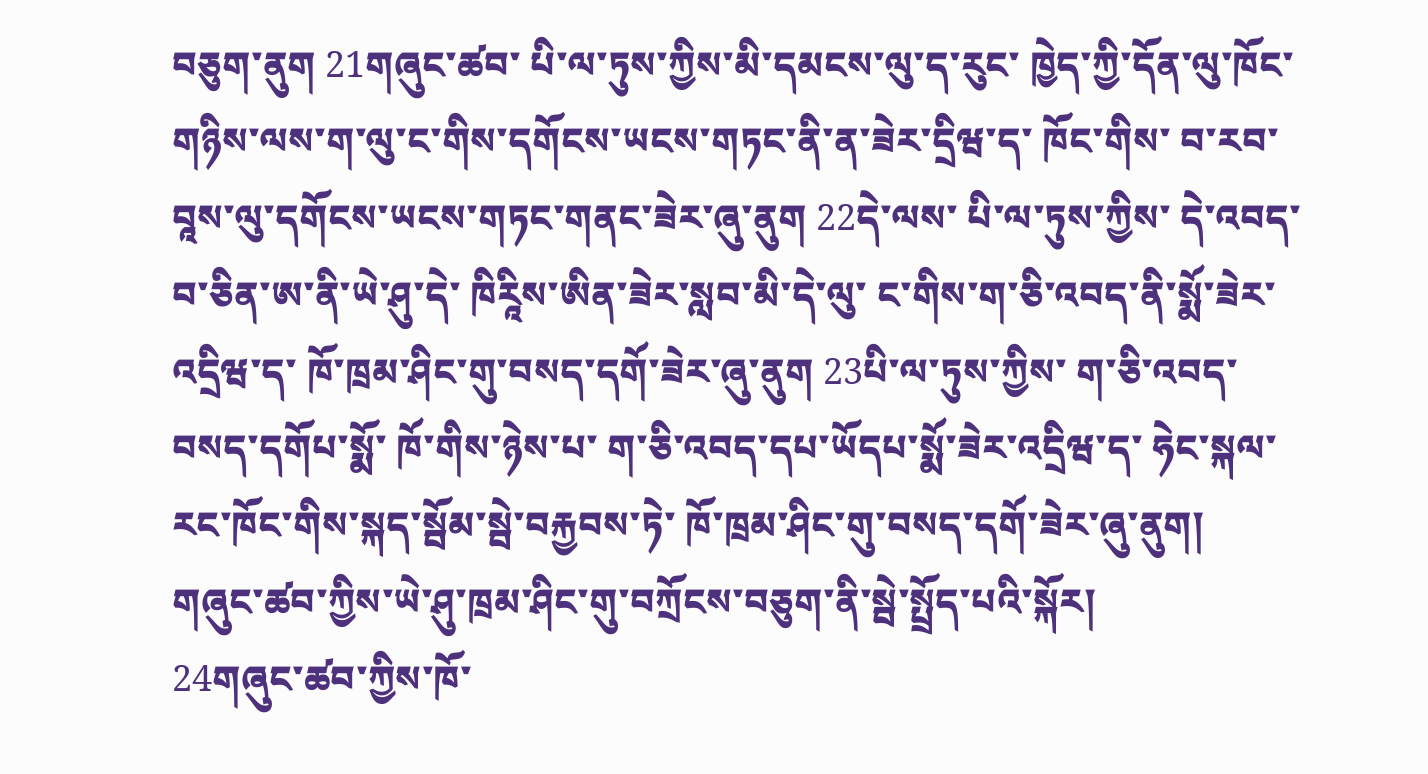བཅུག་ནུག 21གཞུང་ཚབ་ པི་ལ་ཏུས་ཀྱིས་མི་དམངས་ལུ་ད་རུང་ ཁྱེད་ཀྱི་དོན་ལུ་ཁོང་གཉིས་ལས་ག་ལུ་ང་གིས་དགོངས་ཡངས་གཏང་ནི་ན་ཟེར་དྲིཝ་ད་ ཁོང་གིས་ བ་རབ་བཱས་ལུ་དགོངས་ཡངས་གཏང་གནང་ཟེར་ཞུ་ནུག 22དེ་ལས་ པི་ལ་ཏུས་ཀྱིས་ དེ་འབད་བ་ཅིན་ཨ་ནི་ཡེ་ཤུ་དེ་ ཁིརཱིས་ཨིན་ཟེར་སླབ་མི་དེ་ལུ་ ང་གིས་ག་ཅི་འབད་ནི་སྨོ་ཟེར་འདྲིཝ་ད་ ཁོ་ཁྲམ་ཤིང་གུ་བསད་དགོ་ཟེར་ཞུ་ནུག 23པི་ལ་ཏུས་ཀྱིས་ ག་ཅི་འབད་བསད་དགོཔ་སྨོ་ ཁོ་གིས་ཉེས་པ་ ག་ཅི་འབད་དཔ་ཡོདཔ་སྨོ་ཟེར་འདྲིཝ་ད་ ཧེང་སྐལ་རང་ཁོང་གིས་སྐད་སྦོམ་སྦེ་བརྐྱབས་ཏེ་ ཁོ་ཁྲམ་ཤིང་གུ་བསད་དགོ་ཟེར་ཞུ་ནུག།
གཞུང་ཚབ་ཀྱིས་ཡེ་ཤུ་ཁྲམ་ཤིང་གུ་བཀྲོངས་བཅུག་ནི་སྦེ་སྤྲོད་པའི་སྐོར།
24གཞུང་ཚབ་ཀྱིས་ཁོ་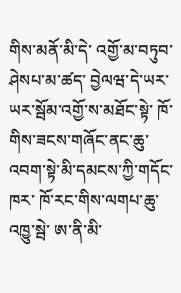གིས་མནོ་མི་དེ་ འགྱོ་མ་བཏུབ་ཤེསཔ་མ་ཚད་ བྱེལཝ་དེ་ཡར་ཡར་སྦོམ་འགྱོ་ས་མཐོང་སྟེ་ ཁོ་གིས་ཟངས་གཞོང་ནང་ཆུ་འབག་སྟེ་མི་དམངས་ཀྱི་གདོང་ཁར་ ཁོ་རང་གིས་ལགཔ་ཆུ་འཁྱུ་སྦེ་ ཨ་ནི་མི་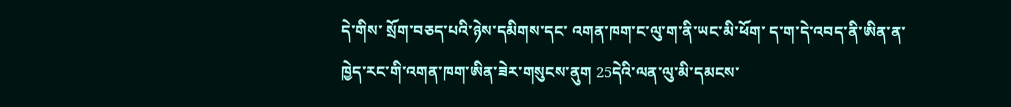དེ་གིས་ སྲོག་བཅད་པའི་ཉེས་དམིགས་དང་ འགན་ཁག་ང་ལུ་ག་ནི་ཡང་མི་ཕོག་ ད་ག་དེ་འབད་ནི་ཨིན་ན་ ཁྱེད་རང་གི་འགན་ཁག་ཨིན་ཟེར་གསུངས་ནུག 25དེའི་ལན་ལུ་མི་དམངས་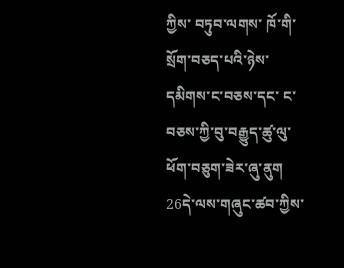ཀྱིས་ བཏུབ་ལགས་ ཁོ་གི་སྲོག་བཅད་པའི་ཉེས་དམིགས་ང་བཅས་དང་ ང་བཅས་ཀྱི་བུ་བརྒྱུད་ཚུ་ལུ་ཕོག་བཅུག་ཟེར་ཞུ་ནུག 26དེ་ལས་གཞུང་ཚབ་ཀྱིས་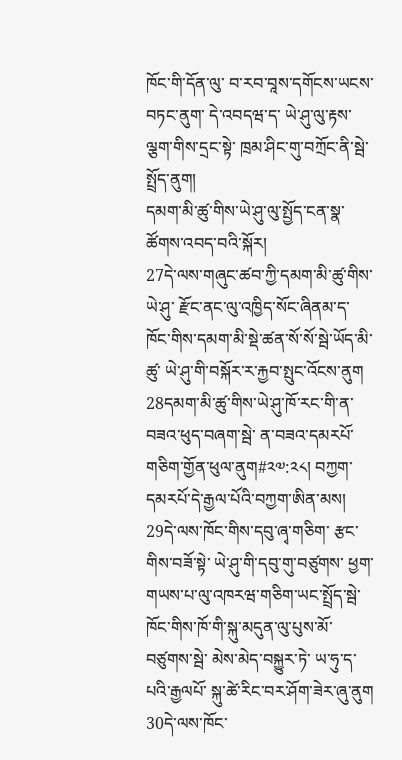ཁོང་གི་དོན་ལུ་ བ་རབ་བཱས་དགོངས་ཡངས་བཏང་ནུག་ དེ་འབདཝ་ད་ ཡེ་ཤུ་ལུ་རྟས་ལྕག་གིས་དྲང་སྟེ་ ཁྲམ་ཤིང་གུ་བཀྲོང་ནི་སྦེ་སྤྲོད་ནུག།
དམག་མི་ཚུ་གིས་ཡེ་ཤུ་ལུ་སྤྱོད་ངན་སྣ་ཚོགས་འབད་བའི་སྐོར།
27དེ་ལས་གཞུང་ཚབ་ཀྱི་དམག་མི་ཚུ་གིས་ཡེ་ཤུ་ རྫོང་ནང་ལུ་འཁྱིད་སོང་ཞིནམ་ད་ ཁོང་གིས་དམག་མི་སྡེ་ཚན་སོ་སོ་སྦེ་ཡོད་མི་ཚུ་ ཡེ་ཤུ་གི་བསྐོར་ར་རྐྱབ་སྤུང་འོངས་ནུག 28དམག་མི་ཚུ་གིས་ཡེ་ཤུ་ཁོ་རང་གི་ན་བཟའ་ཕུད་བཞག་སྦེ་ ན་བཟའ་དམརཔོ་གཅིག་གྱོན་ཕུལ་ནུག#༢༧:༢༨། བཀྱག་དམརཔོ་དེ་རྒྱལ་པོའི་བཀྱག་ཨིན་མས། 29དེ་ལས་ཁོང་གིས་དབུ་ཞྭ་གཅིག་ རྩང་གིས་བཟོ་སྟེ་ ཡེ་ཤུ་གི་དབུ་གུ་བཙུགས་ ཕྱག་གཡས་པ་ལུ་འཁརཝ་གཅིག་ཡང་སྤྲོད་སྦེ་ ཁོང་གིས་ཁོ་གི་སྐུ་མདུན་ལུ་པུས་མོ་བཙུགས་སྦེ་ མེས་མེད་བསྐྱུར་ཏེ་ ཡ་ཧུ་ད་པའི་རྒྱལཔོ་ སྐུ་ཚེ་རིང་བར་ཤོག་ཟེར་ཞུ་ནུག 30དེ་ལས་ཁོང་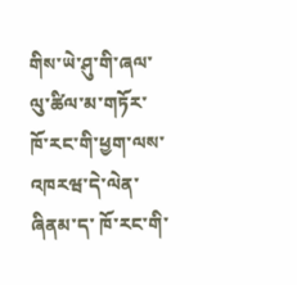གིས་ཡེ་ཤུ་གི་ཞལ་ལུ་ཚིལ་མ་གཏོར་ ཁོ་རང་གི་ཕྱག་ལས་འཁརཝ་དེ་ལེན་ཞིནམ་ད་ ཁོ་རང་གི་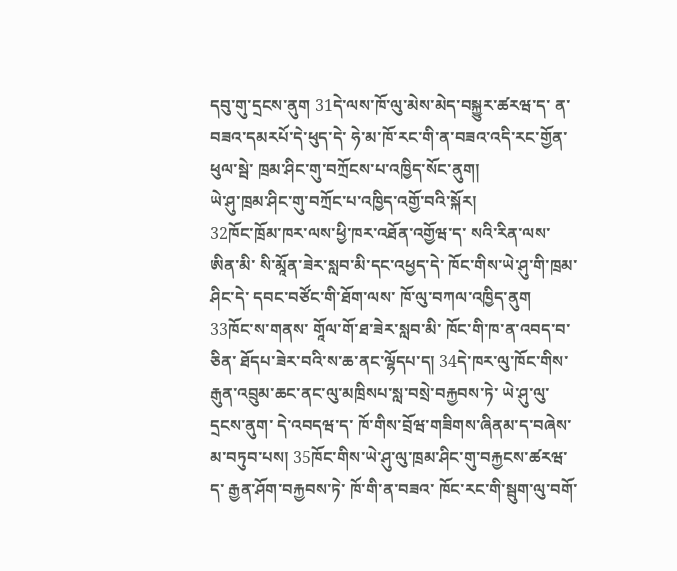དབུ་གུ་དྲངས་ནུག 31དེ་ལས་ཁོ་ལུ་མེས་མེད་བསྐྱུར་ཚརཝ་ད་ ན་བཟའ་དམརཔོ་དེ་ཕུད་དེ་ ཧེ་མ་ཁོ་རང་གི་ན་བཟའ་འདི་རང་གྱོན་ཕུལ་སྦེ་ ཁྲམ་ཤིང་གུ་བཀྲོངས་པ་འཁྱིད་སོང་ནུག།
ཡེ་ཤུ་ཁྲམ་ཤིང་གུ་བཀྲོང་པ་འཁྱིད་འགྱོ་བའི་སྐོར།
32ཁོང་ཁྲོམ་ཁར་ལས་ཕྱི་ཁར་འཐོན་འགྱོཝ་ད་ སའི་རིན་ལས་ཨིན་མི་ སི་མཱོན་ཟེར་སླབ་མི་དང་འཕྱད་དེ་ ཁོང་གིས་ཡེ་ཤུ་གི་ཁྲམ་ཤིང་དེ་ དབང་བཙོང་གི་ཐོག་ལས་ ཁོ་ལུ་བཀལ་འཁྱིད་ནུག 33ཁོང་ས་གནས་ གཱོལ་གོ་ཐ་ཟེར་སླབ་མི་ ཁོང་གི་ཁ་ན་འབད་བ་ཅིན་ ཐོདཔ་ཟེར་བའི་ས་ཆ་ནང་ལྷོདཔ་ད། 34དེ་ཁར་ལུ་ཁོང་གིས་ རྒུན་འབྲུམ་ཆང་ནང་ལུ་མཁྲིསཔ་སླ་བསྲེ་བརྐྱབས་ཏེ་ ཡེ་ཤུ་ལུ་དྲངས་ནུག་ དེ་འབདཝ་ད་ ཁོ་གིས་བྲོཝ་གཟིགས་ཞིནམ་ད་བཞེས་མ་བཏུབ་པས། 35ཁོང་གིས་ཡེ་ཤུ་ལུ་ཁྲམ་ཤིང་གུ་བརྐྱངས་ཚརཝ་ད་ རྒྱན་ཤོག་བརྐྱབས་ཏེ་ ཁོ་གི་ན་བཟའ་ ཁོང་རང་གི་སྦུག་ལུ་བགོ་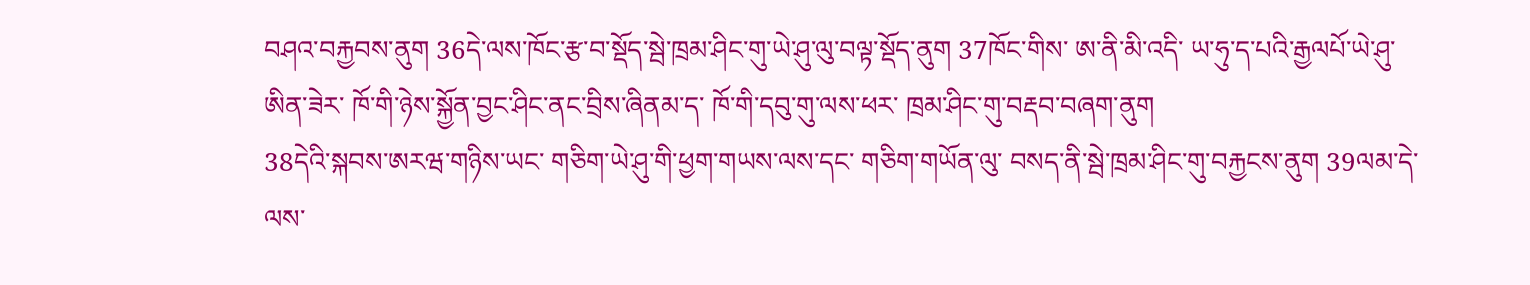བཤའ་བརྐྱབས་ནུག 36དེ་ལས་ཁོང་རྩ་བ་སྡོད་སྦེ་ཁྲམ་ཤིང་གུ་ཡེ་ཤུ་ལུ་བལྟ་སྡོད་ནུག 37ཁོང་གིས་ ཨ་ནི་མི་འདི་ ཡ་ཧུ་ད་པའི་རྒྱལཔོ་ཡེ་ཤུ་ཨིན་ཟེར་ ཁོ་གི་ཉེས་སྐྱོན་བྱང་ཤིང་ནང་བྲིས་ཞིནམ་ད་ ཁོ་གི་དབུ་གུ་ལས་ཕར་ ཁྲམ་ཤིང་གུ་བརྡབ་བཞག་ནུག
38དེའི་སྐབས་ཨརཝ་གཉིས་ཡང་ གཅིག་ཡེ་ཤུ་གི་ཕྱག་གཡས་ལས་དང་ གཅིག་གཡོན་ལུ་ བསད་ནི་སྦེ་ཁྲམ་ཤིང་གུ་བརྐྱངས་ནུག 39ལམ་དེ་ལས་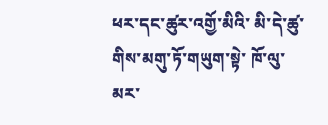ཕར་དང་ཚུར་འགྱོ་མིའི་ མི་དེ་ཚུ་གིས་མགུ་ཏོ་གཡུག་སྟེ་ ཁོ་ལུ་མར་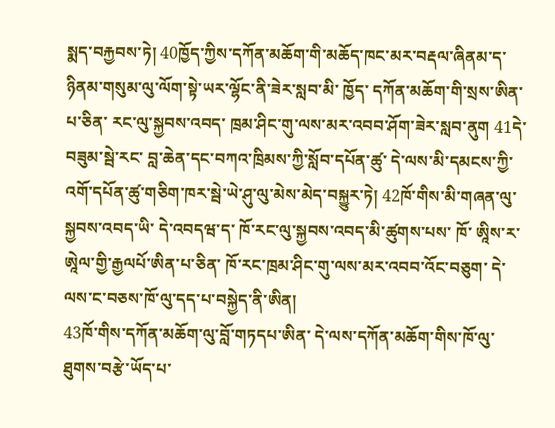སྨད་བརྐྱབས་ཏེ། 40ཁྱོད་ཀྱིས་དཀོན་མཆོག་གི་མཆོད་ཁང་མར་བརྡལ་ཞིནམ་ད་ ཉིནམ་གསུམ་ལུ་ལོག་སྟེ་ཡར་ལྷོང་ནི་ཟེར་སླབ་མི་ ཁྱོད་ དཀོན་མཆོག་གི་སྲས་ཨིན་པ་ཅིན་ རང་ལུ་སྐྱབས་འབད་ ཁྲམ་ཤིང་གུ་ལས་མར་འབབ་ཤོག་ཟེར་སླབ་ནུག 41དེ་བཟུམ་སྦེ་རང་ བླ་ཆེན་དང་བཀའ་ཁྲིམས་ཀྱི་སློབ་དཔོན་ཚུ་ དེ་ལས་མི་དམངས་ཀྱི་འགོ་དཔོན་ཚུ་གཅིག་ཁར་སྦེ་ཡེ་ཤུ་ལུ་མེས་མེད་བསྐྱུར་ཏེ། 42ཁོ་གིས་མི་གཞན་ལུ་སྐྱབས་འབད་ཡི་ དེ་འབདཝ་ད་ ཁོ་རང་ལུ་སྐྱབས་འབད་མི་ཚུགས་པས་ ཁོ་ ཨཱིས་ར་ཨཱེལ་གྱི་རྒྱལཔོ་ཨིན་པ་ཅིན་ ཁོ་རང་ཁྲམ་ཤིང་གུ་ལས་མར་འབབ་འོང་བཅུག་ དེ་ལས་ང་བཅས་ཁོ་ལུ་དད་པ་བསྐྱེད་ནི་ཨིན།
43ཁོ་གིས་དཀོན་མཆོག་ལུ་བློ་གཏདཔ་ཨིན་ དེ་ལས་དཀོན་མཆོག་གིས་ཁོ་ལུ་ཐུགས་བརྩེ་ཡོད་པ་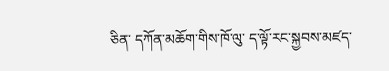ཅིན་ དཀོན་མཆོག་གིས་ཁོ་ལུ་ ད་ལྟོ་རང་སྐྱབས་མཛད་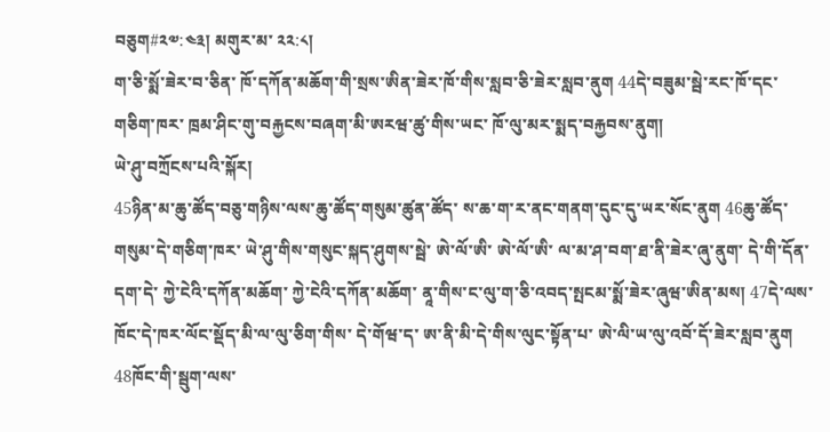བཅུག#༢༧:༤༣། མགུར་མ་ ༢༢:༨།
ག་ཅི་སྨོ་ཟེར་བ་ཅིན་ ཁོ་དཀོན་མཆོག་གི་སྲས་ཨིན་ཟེར་ཁོ་གིས་སླབ་ཅི་ཟེར་སླབ་ནུག 44དེ་བཟུམ་སྦེ་རང་ཁོ་དང་གཅིག་ཁར་ ཁྲམ་ཤིང་གུ་བརྐྱངས་བཞག་མི་ཨརཝ་ཚུ་གིས་ཡང་ ཁོ་ལུ་མར་སྨད་བརྐྱབས་ནུག།
ཡེ་ཤུ་བཀྲོངས་པའི་སྐོར།
45ཉིན་མ་ཆུ་ཚོད་བཅུ་གཉིས་ལས་ཆུ་ཚོད་གསུམ་ཚུན་ཚོད་ ས་ཆ་ག་ར་ནང་གནག་དུང་དུ་ཡར་སོང་ནུག 46ཆུ་ཚོད་གསུམ་དེ་གཅིག་ཁར་ ཡེ་ཤུ་གིས་གསུང་སྐད་ཤུགས་སྦེ་ ཨེ་ལོ་ཨི་ ཨེ་ལོ་ཨི་ ལ་མ་ཤ་བག་ཐ་ནི་ཟེར་ཞུ་ནུག་ དེ་གི་དོན་དག་དེ་ ཀྱེ་ངེའི་དཀོན་མཆོག་ ཀྱེ་ངེའི་དཀོན་མཆོག་ ནཱ་གིས་ང་ལུ་ག་ཅི་འབད་སྤངམ་སྨོ་ཟེར་ཞུཝ་ཨིན་མས། 47དེ་ལས་ཁོང་དེ་ཁར་ལོང་སྡོད་མི་ལ་ལུ་ཅིག་གིས་ དེ་གོཝ་ད་ ཨ་ནི་མི་དེ་གིས་ལུང་སྟོན་པ་ ཨེ་ལི་ཡ་ལུ་འབོ་དོ་ཟེར་སླབ་ནུག 48ཁོང་གི་སྦུག་ལས་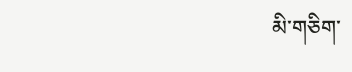མི་གཅིག་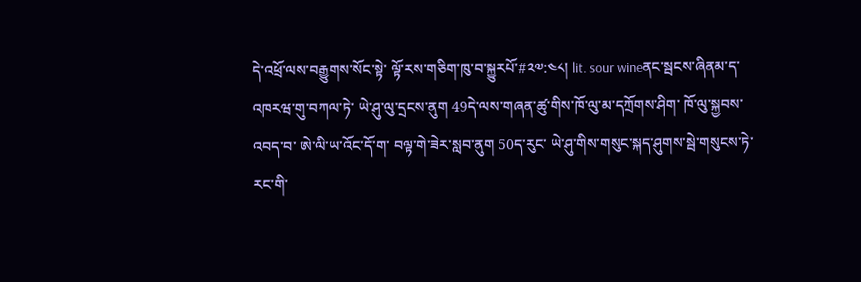དེ་འཕྲོ་ལས་བརྒྱུགས་སོང་སྟེ་ ལྟོ་རས་གཅིག་ཁུ་བ་སྐྱུརཔོ་#༢༧:༤༨། lit. sour wineནང་སྦངས་ཞིནམ་ད་ འཁརཝ་གུ་བཀལ་ཏེ་ ཡེ་ཤུ་ལུ་དྲངས་ནུག 49དེ་ལས་གཞན་ཚུ་གིས་ཁོ་ལུ་མ་དཀྲོགས་ཤིག་ ཁོ་ལུ་སྐྱབས་འབད་བ་ ཨེ་ལི་ཡ་འོང་དོ་ག་ བལྟ་གེ་ཟེར་སླབ་ནུག 50ད་རུང་ ཡེ་ཤུ་གིས་གསུང་སྐད་ཤུགས་སྦེ་གསུངས་ཏེ་ རང་གི་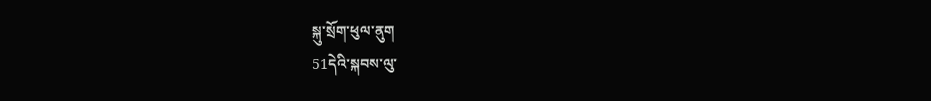སྐུ་སྲོག་ཕུལ་ནུག
51དེའི་སྐབས་ལུ་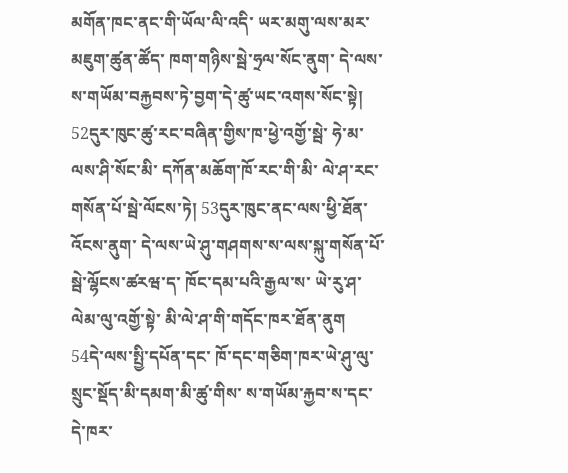མགོན་ཁང་ནང་གི་ཡོལ་ལི་འདི་ ཡར་མགུ་ལས་མར་མཇུག་ཚུན་ཚོད་ ཁག་གཉིས་སྦེ་ཧྲལ་སོང་ནུག་ དེ་ལས་ས་གཡོམ་བརྐྱབས་ཏེ་བྱག་དེ་ཚུ་ཡང་འགས་སོང་སྟེ། 52དུར་ཁུང་ཚུ་རང་བཞིན་གྱིས་ཁ་ཕྱེ་འགྱོ་སྦེ་ ཧེ་མ་ལས་ཤི་སོང་མི་ དཀོན་མཆོག་ཁོ་རང་གི་མི་ ལེ་ཤ་རང་གསོན་པོ་སྦེ་ལོངས་ཏེ། 53དུར་ཁུང་ནང་ལས་ཕྱི་ཐོན་འོངས་ནུག་ དེ་ལས་ཡེ་ཤུ་གཤགས་ས་ལས་སྐུ་གསོན་པོ་སྦེ་ལྷོངས་ཚརཝ་ད་ ཁོང་དམ་པའི་རྒྱལ་ས་ ཡེ་རུ་ཤ་ལེམ་ལུ་འགྱོ་སྟེ་ མི་ལེ་ཤ་གི་གདོང་ཁར་ཐོན་ནུག
54དེ་ལས་སྤྱི་དཔོན་དང་ ཁོ་དང་གཅིག་ཁར་ཡེ་ཤུ་ལུ་སྲུང་སྡོད་མི་དམག་མི་ཚུ་གིས་ ས་གཡོམ་རྐྱབ་ས་དང་ དེ་ཁར་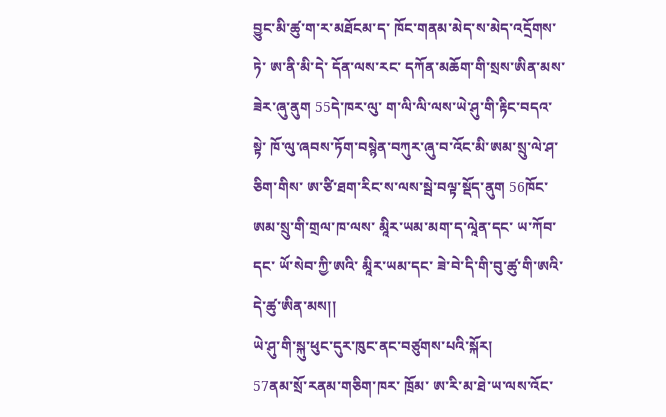བྱུང་མི་ཚུ་ག་ར་མཐོངམ་ད་ ཁོང་གནམ་མེད་ས་མེད་འདྲོགས་ཏེ་ ཨ་ནི་མི་དེ་ དོན་ལས་རང་ དཀོན་མཆོག་གི་སྲས་ཨིན་མས་ཟེར་ཞུ་ནུག 55དེ་ཁར་ལུ་ ག་ལི་ལི་ལས་ཡེ་ཤུ་གི་རྟིང་བདའ་སྟེ་ ཁོ་ལུ་ཞབས་ཏོག་བསྙེན་བཀུར་ཞུ་བ་འོང་མི་ཨམ་སྲུ་ལེ་ཤ་ཅིག་གིས་ ཨ་ཙི་ཐག་རིང་ས་ལས་སྦེ་བལྟ་སྡོད་ནུག 56ཁོང་ཨམ་སྲུ་གི་གྲལ་ཁ་ལས་ མཱིར་ཡམ་མག་ད་ལཱེན་དང་ ཡ་ཀོབ་དང་ ཡོ་སེབ་ཀྱི་ཨའི་ མཱིར་ཡམ་དང་ ཟེ་བེ་དི་གི་བུ་ཚུ་གི་ཨའི་ དེ་ཚུ་ཨིན་མས།།
ཡེ་ཤུ་གི་སྐུ་ཕུང་དུར་ཁུང་ནང་བཙུགས་པའི་སྐོར།
57ནམ་སྲོ་རནམ་གཅིག་ཁར་ ཁྲོམ་ ཨ་རི་མ་ཐེ་ཡ་ལས་འོང་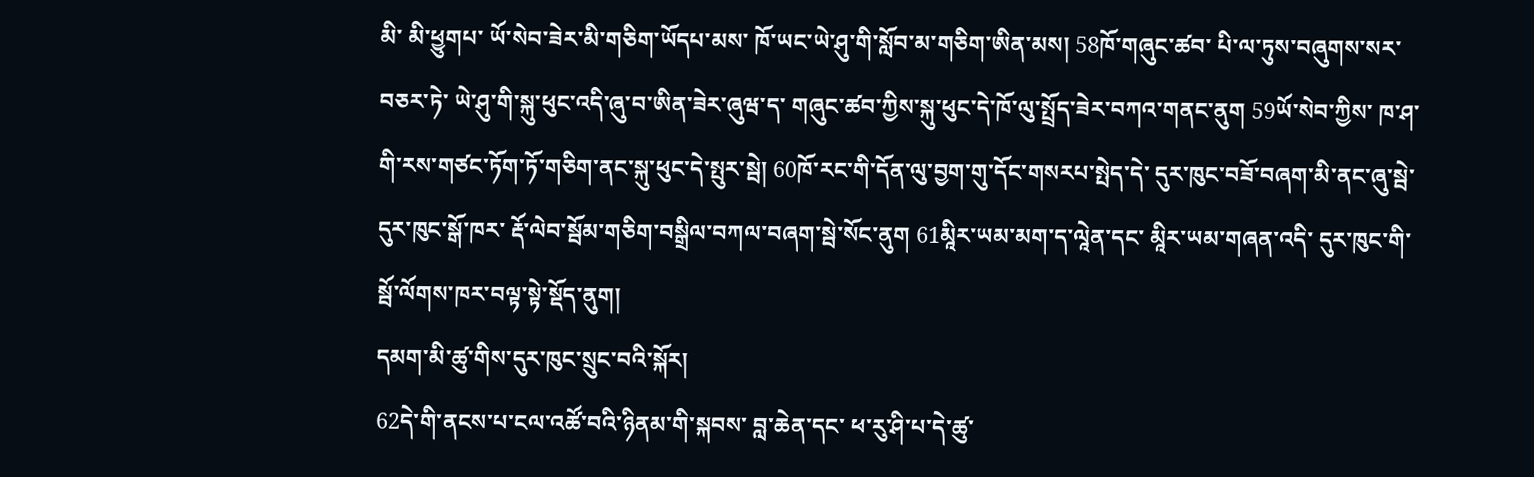མི་ མི་ཕྱུགཔ་ ཡོ་སེབ་ཟེར་མི་གཅིག་ཡོདཔ་མས་ ཁོ་ཡང་ཡེ་ཤུ་གི་སློབ་མ་གཅིག་ཨིན་མས། 58ཁོ་གཞུང་ཚབ་ པི་ལ་ཏུས་བཞུགས་སར་བཅར་ཏེ་ ཡེ་ཤུ་གི་སྐུ་ཕུང་འདི་ཞུ་བ་ཨིན་ཟེར་ཞུཝ་ད་ གཞུང་ཚབ་ཀྱིས་སྐུ་ཕུང་དེ་ཁོ་ལུ་སྤྲོད་ཟེར་བཀའ་གནང་ནུག 59ཡོ་སེབ་ཀྱིས་ ཁ་ཤ་གི་རས་གཙང་ཏོག་ཏོ་གཅིག་ནང་སྐུ་ཕུང་དེ་སྤུར་སྦེ། 60ཁོ་རང་གི་དོན་ལུ་བྱག་གུ་དོང་གསརཔ་སྤེད་དེ་ དུར་ཁུང་བཟོ་བཞག་མི་ནང་ཞུ་སྦེ་ དུར་ཁུང་སྒོ་ཁར་ རྡོ་ལེབ་སྦོམ་གཅིག་བསྒྲིལ་བཀལ་བཞག་སྦེ་སོང་ནུག 61མཱིར་ཡམ་མག་ད་ལཱེན་དང་ མཱིར་ཡམ་གཞན་འདི་ དུར་ཁུང་གི་སྦོ་ལོགས་ཁར་བལྟ་སྟེ་སྡོད་ནུག།
དམག་མི་ཚུ་གིས་དུར་ཁུང་སྲུང་བའི་སྐོར།
62དེ་གི་ནངས་པ་ངལ་འཚོ་བའི་ཉིནམ་གི་སྐབས་ བླ་ཆེན་དང་ ཕ་རུ་ཤི་པ་དེ་ཚུ་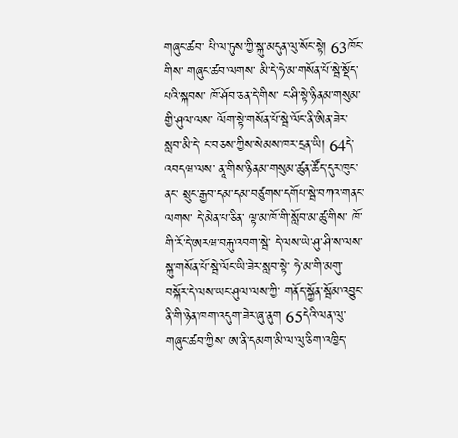གཞུང་ཚབ་ པི་ལ་ཏུས་ཀྱི་སྐུ་མདུན་ལུ་སོང་སྟེ། 63ཁོང་གིས་ གཞུང་ཚབ་ལགས་ མི་དེ་ཧེ་མ་གསོན་པོ་སྦེ་སྡོད་པའི་སྐབས་ ཁོ་ཤོབ་ཅན་དེ་གིས་ ང་ཤི་སྟེ་ཉིནམ་གསུམ་གྱི་ཤུལ་ལས་ ལོག་སྟེ་གསོན་པོ་སྦེ་ལོང་ནི་ཨིན་ཟེར་སླབ་མི་དེ་ ང་བཅས་ཀྱིས་སེམས་ཁར་དྲན་ཡི། 64དེ་འབདཝ་ལས་ ནཱ་གིས་ཉིནམ་གསུམ་ཚུན་ཚོད་དུར་ཁུང་ནང་ སྲུང་རྒྱབ་དམ་དམ་བཙུགས་དགོཔ་སྦེ་བཀའ་གནང་ལགས་ དེ་མེན་པ་ཅིན་ ལྟ་མ་ཁོ་གི་སློབ་མ་ཚུ་གིས་ ཁོ་གི་རོ་དེ་ཨརཝ་བརྐུ་འབག་སྦེ་ དེ་ལས་ཡེ་ཤུ་ཤི་ས་ལས་སྐུ་གསོན་པོ་སྦེ་ལོང་ཡི་ཟེར་སླབ་སྟེ་ ཧེ་མ་གི་མགུ་བསྐོར་དེ་ལས་ཡང་ཤུལ་ལས་ཀྱི་ གནོད་སྐྱོན་སྦོམ་འབྱུང་ནི་གི་ཉེན་ཁག་འདུག་ཟེར་ཞུ་ནུག 65དེའི་ལན་ལུ་གཞུང་ཚབ་ཀྱིས་ ཨ་ནི་དམག་མི་ལ་ལུ་ཅིག་འཁྱིད་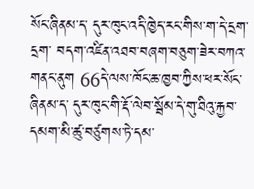སོང་ཞིནམ་ད་ དུར་ཁུང་འདི་ཁྱེད་རང་གིས་ག་དེ་དྲག་དྲག་ བདག་འཛིན་འཐབ་བཞག་བཅུག་ཟེར་བཀའ་གནང་ནུག 66དེ་ལས་ཁོང་ཆ་ཁྱབ་ཀྱིས་ཕར་སོང་ཞིནམ་ད་ དུར་ཁུང་གི་རྡོ་ལེབ་སྦོམ་དེ་གུ་ཐིའུ་རྐྱབ་ དམག་མི་ཚུ་བཙུགས་ཏེ་དམ་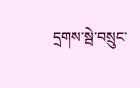དྲགས་སྦེ་བསྲུང་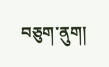བཅུག་ནུག།